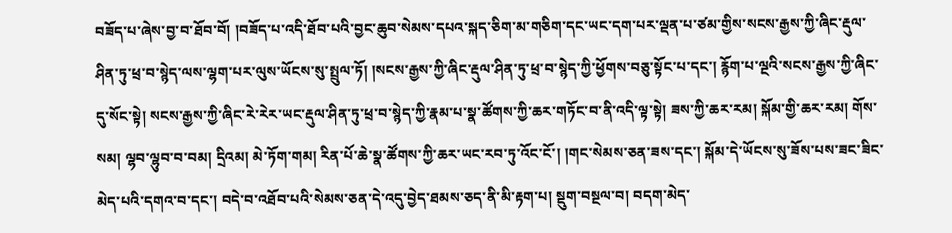བཟོད་པ་ཞེས་བྱ་བ་ཐོབ་བོ། །བཟོད་པ་འདི་ཐོབ་པའི་བྱང་ཆུབ་སེམས་དཔའ་སྐད་ཅིག་མ་གཅིག་དང་ཡང་དག་པར་ལྡན་པ་ཙམ་གྱིས་སངས་རྒྱས་ཀྱི་ཞིང་རྡུལ་ཤིན་ཏུ་ཕྲ་བ་སྙེད་ལས་ལྷག་པར་ལུས་ཡོངས་སུ་སྤྲུལ་ཏོ། །སངས་རྒྱས་ཀྱི་ཞིང་རྡུལ་ཤིན་ཏུ་ཕྲ་བ་སྙེད་ཀྱི་ཕྱོགས་བཅུ་སྟོང་པ་དང་། རྙོག་པ་ལྔའི་སངས་རྒྱས་ཀྱི་ཞིང་དུ་སོང་སྟེ། སངས་རྒྱས་ཀྱི་ཞིང་རེ་རེར་ཡང་རྡུལ་ཤིན་ཏུ་ཕྲ་བ་སྙེད་ཀྱི་རྣམ་པ་སྣ་ཚོགས་ཀྱི་ཆར་གཏོང་བ་ནི་འདི་ལྟ་སྟེ། ཟས་ཀྱི་ཆར་རམ། སྐོམ་གྱི་ཆར་རམ། གོས་སམ། ལྷབ་ལྷུབ་བ་བམ། དྲིའམ། མེ་ཏོག་གམ། རིན་པོ་ཆེ་སྣ་ཚོགས་ཀྱི་ཆར་ཡང་རབ་ཏུ་འོང་ངོ་། །གང་སེམས་ཅན་ཟས་དང་། སྐོམ་དེ་ཡོངས་སུ་ཟོས་པས་ཟང་ཟིང་མེད་པའི་དགའ་བ་དང་། བདེ་བ་འཐོབ་པའི་སེམས་ཅན་དེ་འདུ་བྱེད་ཐམས་ཅད་ནི་མི་རྟག་པ། སྡུག་བསྔལ་བ། བདག་མེད་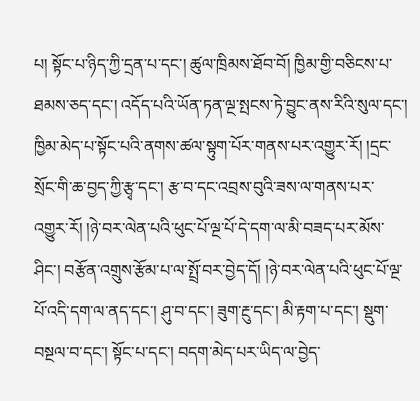པ། སྟོང་པ་ཉིད་ཀྱི་དྲན་པ་དང་། ཚུལ་ཁྲིམས་ཐོབ་བོ། ཁྱིམ་གྱི་བཅིངས་པ་ཐམས་ཅད་དང་། འདོད་པའི་ཡོན་ཏན་ལྔ་སྤངས་ཏེ་བྱུང་ནས་རིའི་སུལ་དང་། ཁྱིམ་མེད་པ་སྟོང་པའི་ནགས་ཚལ་སྟུག་པོར་གནས་པར་འགྱུར་རོ། །དྲང་སྲོང་གི་ཆ་བྱད་ཀྱི་རྩྭ་དང་། རྩ་བ་དང་འབྲས་བུའི་ཟས་ལ་གནས་པར་འགྱུར་རོ། །ཉེ་བར་ལེན་པའི་ཕུང་པོ་ལྔ་པོ་དེ་དག་ལ་མི་བཟད་པར་མོས་ཤིང་། བརྩོན་འགྲུས་རྩོམ་པ་ལ་སྤྲོ་བར་བྱེད་དོ། །ཉེ་བར་ལེན་པའི་ཕུང་པོ་ལྔ་པོ་འདི་དག་ལ་ནད་དང་། ཤུ་བ་དང་། ཟུག་རྔུ་དང་། མི་རྟག་པ་དང་། སྡུག་བསྔལ་བ་དང་། སྟོང་པ་དང་། བདག་མེད་པར་ཡིད་ལ་བྱེད་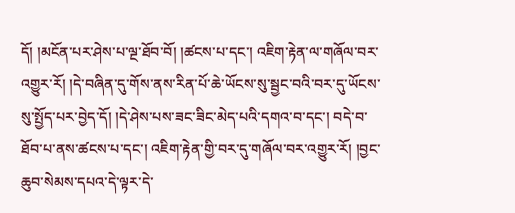དོ། །མངོན་པར་ཤེས་པ་ལྔ་ཐོབ་བོ། །ཚངས་པ་དང་། འཇིག་རྟེན་ལ་གཞོལ་བར་འགྱུར་རོ། །དེ་བཞིན་དུ་གོས་ནས་རིན་པོ་ཆེ་ཡོངས་སུ་སྦྱང་བའི་བར་དུ་ཡོངས་སུ་སྤྱོད་པར་བྱེད་དོ། །དེ་ཤེས་པས་ཟང་ཟིང་མེད་པའི་དགའ་བ་དང་། བདེ་བ་ཐོབ་པ་ནས་ཚངས་པ་དང་། འཇིག་རྟེན་གྱི་བར་དུ་གཞོལ་བར་འགྱུར་རོ། །བྱང་ཆུབ་སེམས་དཔའ་དེ་ལྟར་དེ་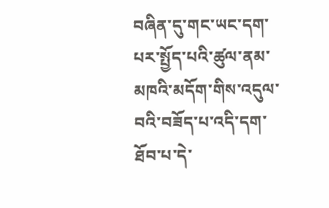བཞིན་དུ་གང་ཡང་དག་པར་སྤྱོད་པའི་ཚུལ་ནམ་མཁའི་མདོག་གིས་འདུལ་བའི་བཟོད་པ་འདི་དག་ཐོབ་པ་དེ་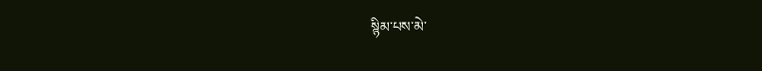སྙིམ་པས་མེ་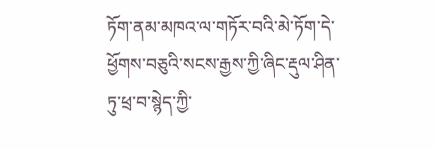ཏོག་ནམ་མཁའ་ལ་གཏོར་བའི་མེ་ཏོག་དེ་ཕྱོགས་བཅུའི་སངས་རྒྱས་ཀྱི་ཞིང་རྡུལ་ཤིན་ཏུ་ཕྲ་བ་སྙེད་ཀྱི་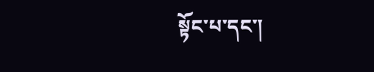སྟོང་པ་དང་།